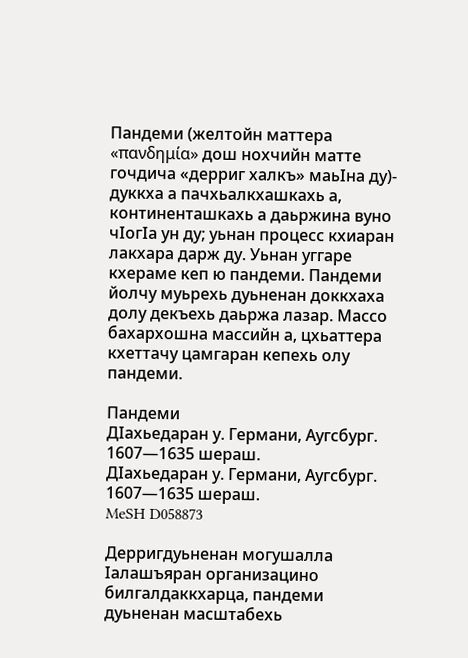Пандеми (желтойн маттера «πανδημία» дош нохчийн матте гочдича «дерриг халкъ» маьӀна ду)- дуккха а пачхьалкхашкахь а, континенташкахь а даьржина вуно чӀогӀа ун ду; уьнан процесс кхиаран лакхара дарж ду. Уьнан уггаре кхераме кеп ю пандеми. Пандеми йолчу муьрехь дуьненан доккхаха долу декъехь даьржа лазар. Массо бахархошна массийн а, цхьаттера кхеттачу цамгаран кепехь олу пандеми.

Пандеми
ДIахьедаран у. Германи, Аугсбург. 1607—1635 шераш.
ДIахьедаран у. Германи, Аугсбург. 1607—1635 шераш.
MeSH D058873

Дерригдуьненан могушалла Ӏалашъяран организацино билгалдаккхарца, пандеми дуьненан масштабехь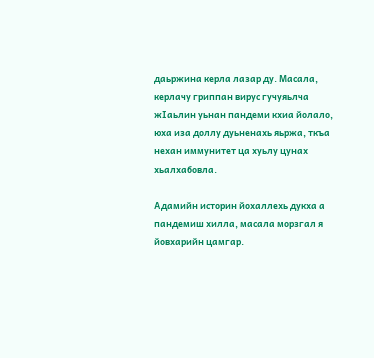даьржина керла лазар ду. Масала, керлачу гриппан вирус гучуяьлча жӀаьлин уьнан пандеми кхиа йолало, юха иза доллу дуьненахь яьржа, ткъа нехан иммунитет ца хуьлу цунах хьалхабовла.

Адамийн историн йохаллехь дукха а пандемиш хилла, масала морзгал я йовхарийн цамгар.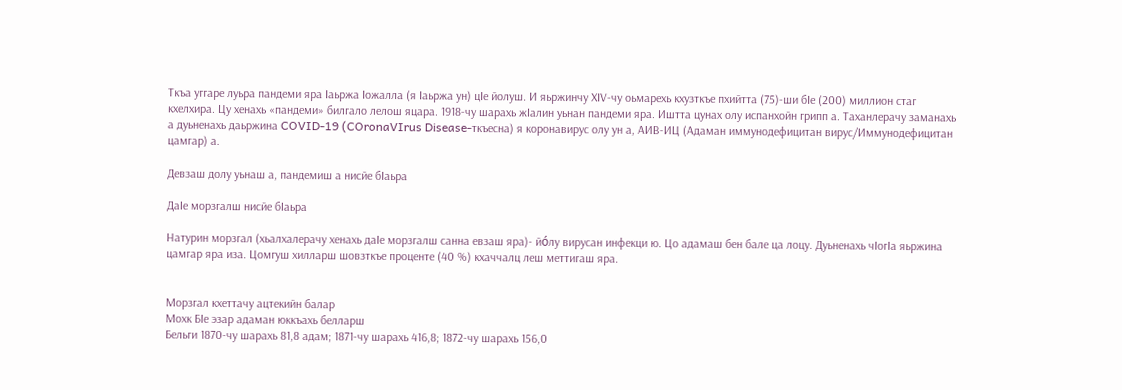Ткъа уггаре луьра пандеми яра Ӏаьржа Ӏожалла (я Ӏаьржа ун) цӀе йолуш. И яьржинчу XӀV-чу оьмарехь кхузткъе пхийтта (75)-ши бӀе (200) миллион стаг кхелхира. Цу хенахь «пандеми» билгало лелош яцара. 1918-чу шарахь жӀалин уьнан пандеми яра. Иштта цунах олу испанхойн грипп а. Таханлерачу заманахь а дуьненахь даьржина COVID-19 (COronaVIrus Disease-ткъесна) я коронавирус олу ун а, АИВ-ИЦ (Адаман иммунодефицитан вирус/Иммунодефицитан цамгар) а.

Девзаш долу уьнаш а, пандемиш а нисйе бӀаьра

ДаӀе морзгалш нисйе бӀаьра

Натурин морзгал (хьалхалерачу хенахь даӀе морзгалш санна евзаш яра)- йóлу вирусан инфекци ю. Цо адамаш бен бале ца лоцу. Дуьненахь чӀогӀа яьржина цамгар яра иза. Цомгуш хилларш шовзткъе проценте (40 %) кхаччалц леш меттигаш яра.


Морзгал кхеттачу ацтекийн балар
Мохк БӀе эзар адаман юккъахь белларш
Бельги 1870-чу шарахь 81,8 адам; 1871-чу шарахь 416,8; 1872-чу шарахь 156,0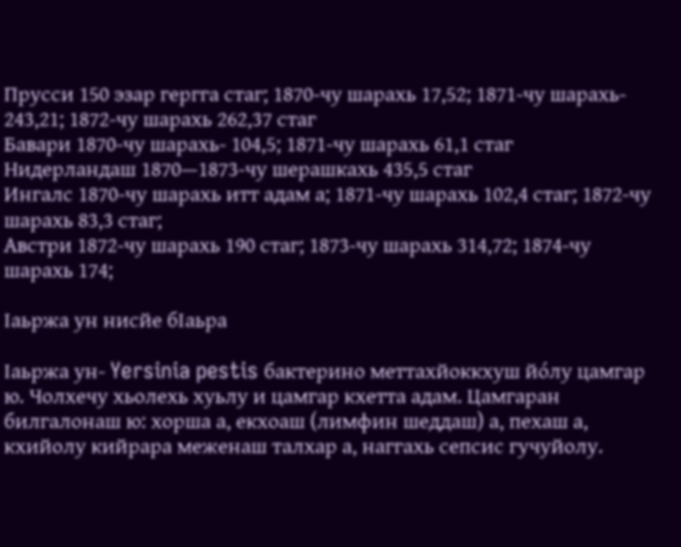Прусси 150 эзар гергга стаг; 1870-чу шарахь 17,52; 1871-чу шарахь- 243,21; 1872-чу шарахь 262,37 стаг
Бавари 1870-чу шарахь- 104,5; 1871-чу шарахь 61,1 стаг
Нидерландаш 1870—1873-чу шерашкахь 435,5 стаг
Ингалс 1870-чу шарахь итт адам а; 1871-чу шарахь 102,4 стаг; 1872-чу шарахь 83,3 стаг;
Австри 1872-чу шарахь 190 стаг; 1873-чу шарахь 314,72; 1874-чу шарахь 174;

Ӏаьржа ун нисйе бӀаьра

Ӏаьржа ун- Yersinia pestis бактерино меттахйоккхуш йóлу цамгар ю. Чолхечу хьолехь хуьлу и цамгар кхетта адам. Цамгаран билгалонаш ю: хорша а, екхоаш (лимфин шеддаш) а, пехаш а, кхийолу кийрара меженаш талхар а, наггахь сепсис гучуйолу.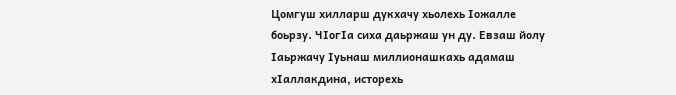Цомгуш хилларш дукхачу хьолехь Ӏожалле боьрзу. ЧӀогӀа сиха даьржаш ун ду. Евзаш йолу Ӏаьржачу Ӏуьнаш миллионашкахь адамаш хӀаллакдина, исторехь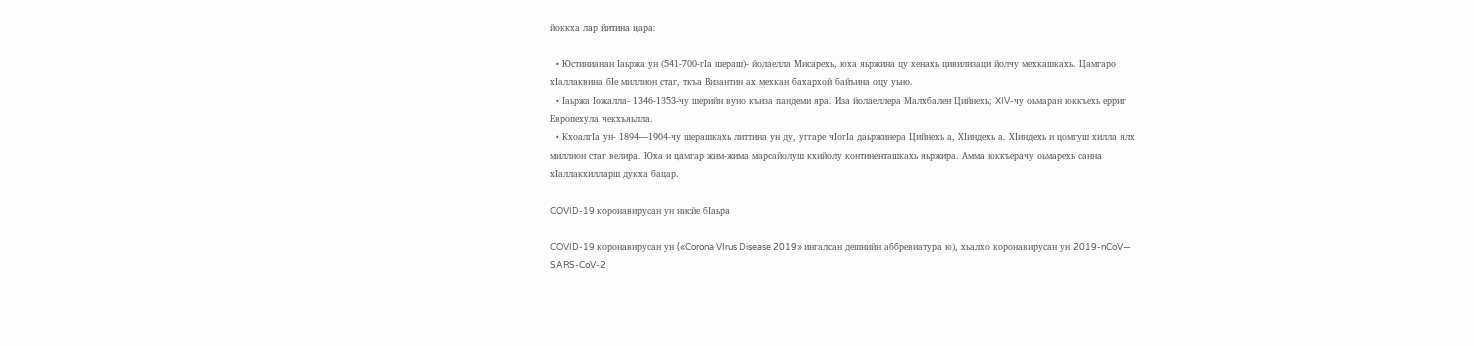йоккха лар йитина цара:

  • Юстинианан Ӏаьржа ун (541-700-гӀа шераш)- йолаелла Мисарехь, юха яьржина цу хенахь цивилизаци йолчу мехкашкахь. Цамгаро хӀаллаквина бӀе миллион стаг, ткъа Византин ах мехкан бахархой байъина оцу уьно.
  • Ӏаьржа Ӏожалла- 1346-1353-чу шерийн вуно къиза пандеми яра. Иза йолаеллера Малхбален Цийнехь; XIV-чу оьмаран юккъехь ерриг Европехула чекхъяьлла.
  • КхоалгӀа ун- 1894—1904-чу шерашкахь литтина ун ду, уггаре чӀогӀа даьржинера Цийнехь а, ХӀиндехь а. ХӀиндехь и цомгуш хилла ялх миллион стаг велира. Юха и цамгар жим-жима марсайолуш кхийолу континенташкахь яьржира. Амма юккъерачу оьмарехь санна хӀаллакхилларш дукха бацар.

COVID-19 коронавирусан ун нисйе бӀаьра

COVID-19 коронавирусан ун («Corona VIrus Disease 2019» ингалсан дешнийн аббревиатура ю), хьалхо коронавирусан ун 2019-nCoV— SARS-CoV-2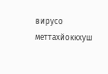вирусо меттахйоккхуш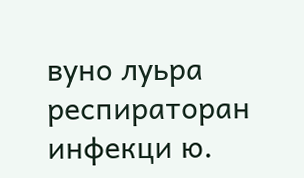вуно луьра респираторан инфекци ю.